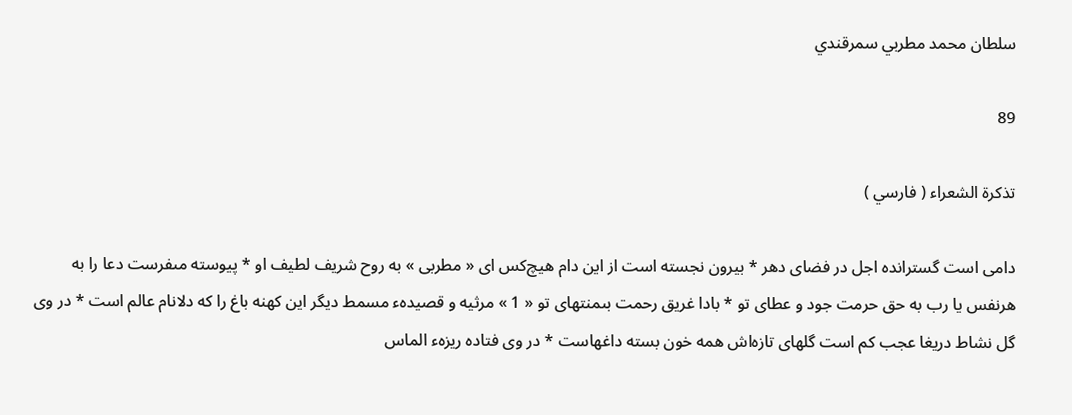سلطان محمد مطربي سمرقندي

89

تذكرة الشعراء ( فارسي )

دامى است گسترانده اجل در فضاى دهر * بيرون نجسته است از اين دام هيچ‌كس اى « مطربى » به روح شريف لطيف او * پيوسته مىفرست دعا را به هرنفس يا رب به حق حرمت جود و عطاى تو * بادا غريق رحمت بىمنتهاى تو « 1 » مرثيه و قصيدهء مسمط ديگر اين كهنه باغ را كه دلانام عالم است * در وى گل نشاط دريغا عجب كم است گلهاى تازه‌اش همه خون بسته داغهاست * در وى فتاده ريزهء الماس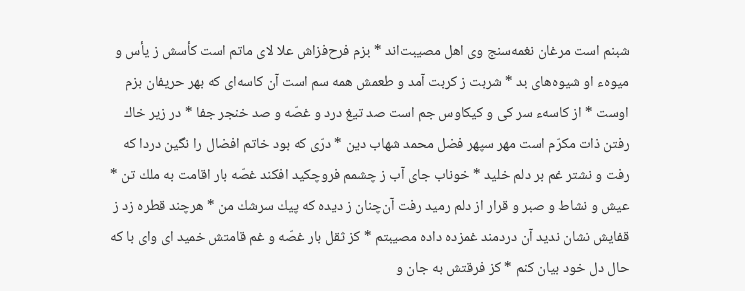شبنم است مرغان نغمه‌سنج وى اهل مصيبت‌اند * بزم فرح‌فزاش علا لاى ماتم است كأسش ز يأس و ميوهء او شيوه‌هاى بد * شربت ز كربت آمد و طعمش همه سم است آن كاسه‌اى كه بهر حريفان بزم اوست * از كاسهء سر كى و كيكاوس جم است صد تيغ درد و غصّه و صد خنجر جفا * در زير خاك رفتن ذات مكرّم است مهر سپهر فضل محمد شهاب دين * درّى كه بود خاتم افضال را نگين دردا كه رفت و نشتر غم بر دلم خليد * خوناب جاى آب ز چشمم فروچكيد افكند غصّه بار اقامت به ملك تن * عيش و نشاط و صبر و قرار از دلم رميد رفت آن‌چنان ز ديده كه پيك سرشك من * هرچند قطره زد ز قفايش نشان نديد آن دردمند غمزده داده مصيبتم * كز ثقل بار غصّه و غم قامتش خميد اى واى با كه حال دل خود بيان كنم * كز فرقتش به جان و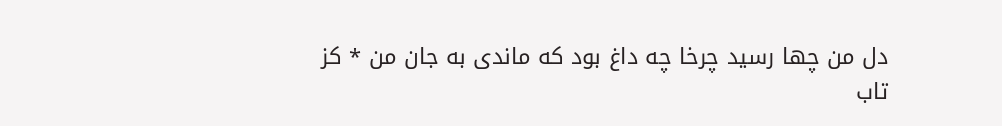دل من چها رسيد چرخا چه داغ بود كه ماندى به جان من * كز تاب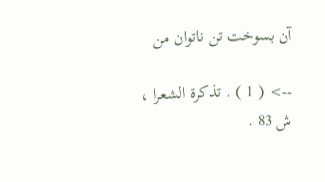آن بسوخت تن ناتوان من

--> ( 1 ) . تذكرة الشعرا ، ش 83 .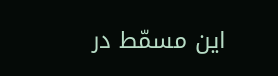اين مسمّط در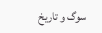سوگ و تاريخ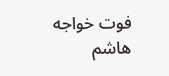فوت خواجه هاشم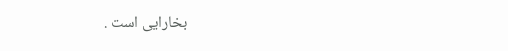بخارايى است .